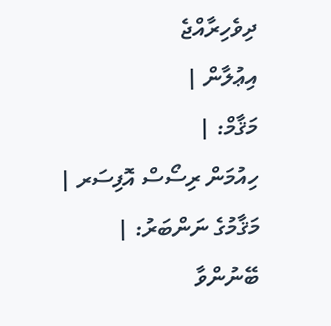ދިވެހިރާއްޖެ
އިޢުލާން |
މަޤާމް: |
ހިއުމަން ރިސޯސް އޮފިސަރ |
މަޤާމުގެ ނަންބަރު: |
ބޭނުންވާ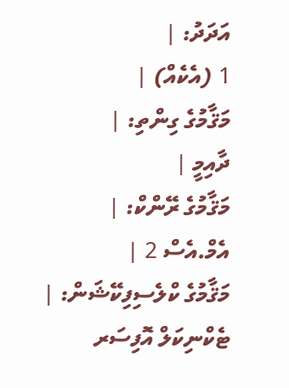އަދަދު: |
1 (އެކެއް) |
މަޤާމުގެ ގިންތި: |
ދާއިމީ |
މަޤާމުގެ ރޭންކް: |
އެމް.އެސް 2 |
މަޤާމުގެ ކްލެސިފިކޭޝަން: |
ޓެކްނިކަލް އޮފިސަރ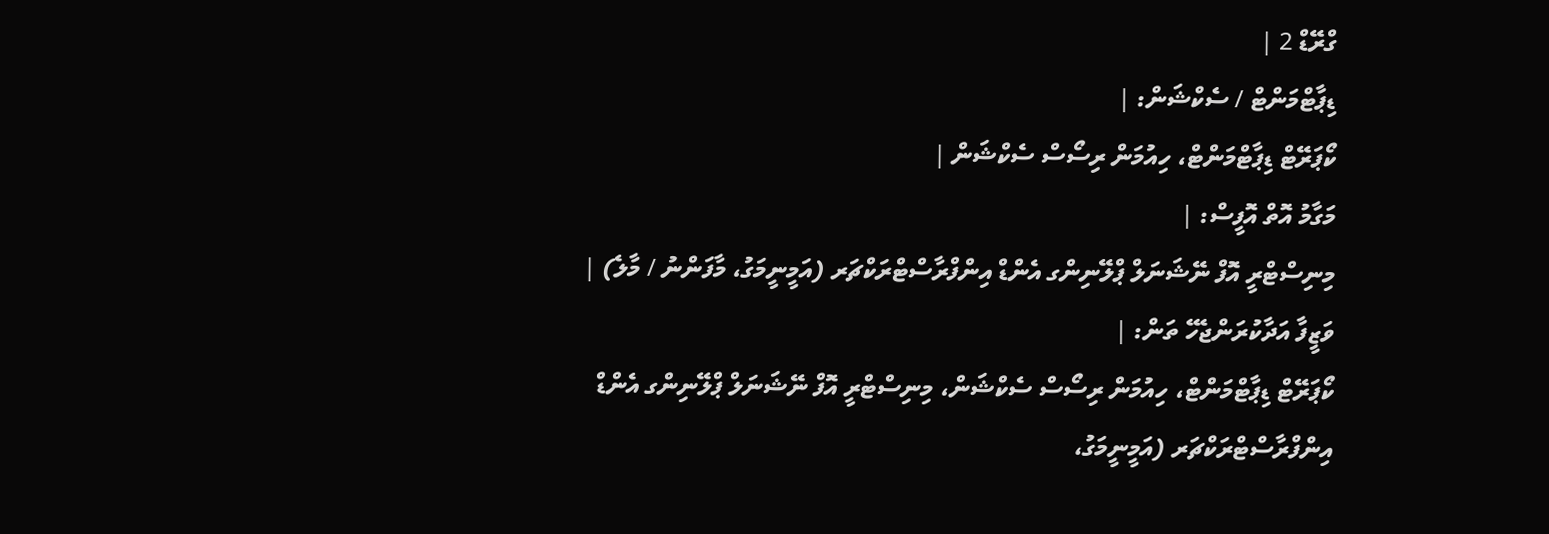ގްރޭޑް 2 |
ޑިޕާޓްމަންޓް / ސެކްޝަން: |
ކޯޕަރޭޓް ޑިޕާޓްމަންޓް، ހިއުމަން ރިސޯސް ސެކްޝަން |
މަގާމު އޮތް އޮފީސް: |
މިނިސްޓްރީ އޮފް ނޭޝަނަލް ޕްލޭނިންގ އެންޑް އިންފްރާސްޓްރަކްޗަރ (އަމީނީމަގު، މާފަންނު / މާލެ) |
ވަޒީފާ އަދާކުރަންޖެހޭ ތަން: |
ކޯޕަރޭޓް ޑިޕާޓްމަންޓް، ހިއުމަން ރިސޯސް ސެކްޝަން، މިނިސްޓްރީ އޮފް ނޭޝަނަލް ޕްލޭނިންގ އެންޑް އިންފްރާސްޓްރަކްޗަރ (އަމީނީމަގު،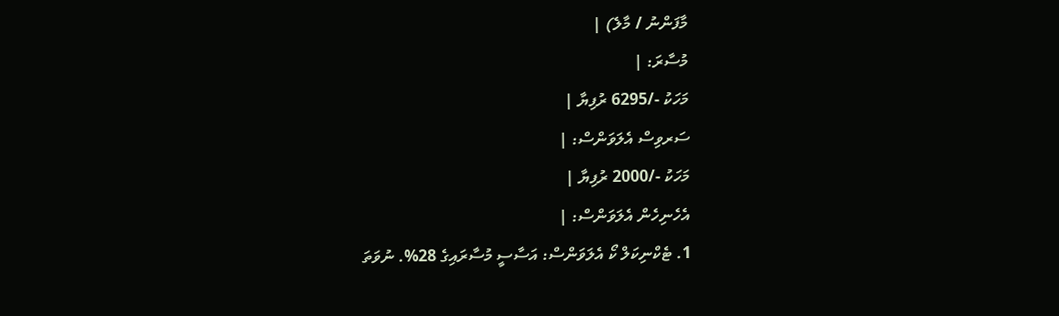މާފަންނު / މާލެ) |
މުސާރަ: |
މަހަކު -/6295 ރުފިޔާ |
ސަރވިސް އެލަވަންސް: |
މަހަކު -/2000 ރުފިޔާ |
އެހެނިހެން އެލަވަންސް: |
1. ޓެކްނިކަލް ކޯ އެލަވަންސް: އަސާސީ މުސާރައިގެ 28%. ނުވަތަ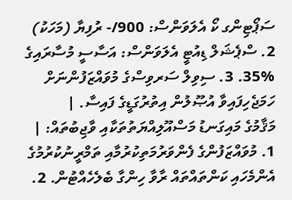ސަޕޯޓިންގ ކޯ އެލަވަންސް: 900/- ރުފިޔާ (މަހަކު) 2. ސްޕެޝަލް ޑިއުޓީ އެލަވަންސް: އަސާސީ މުސާރައިގެ %35. 3. ސިވިލް ސަރވިސްގެ މުވައްޒަފުންނަށް ހަމަޖެހިފައިވާ އުޞޫލުން އިތުރުގަޑީގެ ފައިސާ. |
މަޤާމުގެ މައިގަނޑު މަސްއޫލިއްޔަތުތަކާއި ވާޖިބުތައް: |
1. މުވައްޒަފުންގެ ފެންވަރުމަތިކުރުމާއި ތަމްރީނުކުރުމުގެ އެންމެހައި ކަންތައްތައް ރާވާ ހިންގާ ބެލެހެއްޓުން. 2.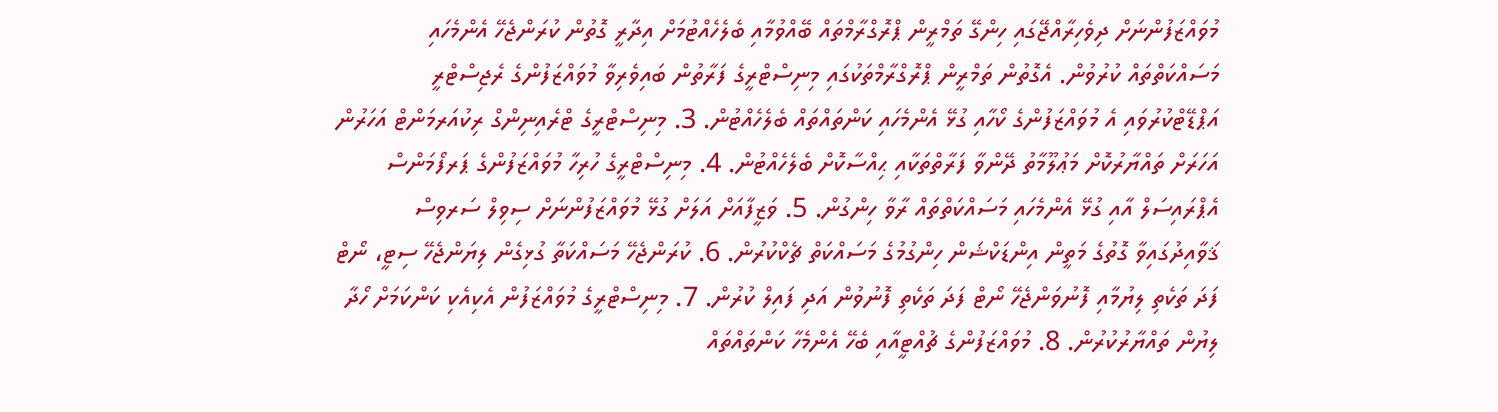މުވައްޒަފުންނަށް ދިވެހިރާއްޖޭގައި ހިންގޭ ތަމްރީން ޕްރޮގްރާމްތައް ބޭއްވުމާއި ބެލެހެއްޓުމަށް އިދާރީ ގޮތުން ކުރަންޖެހޭ އެންމެހައި މަސައްކަތްތައް ކުރުވުން. އެގޮތުން ތަމްރީން ޕްރޮގްރާމްތަކުގައި މިނިސްޓްރީގެ ފަރާތުން ބައިވެރިވާ މުވައްޒަފުންގެ ރެޖިސްޓްރީ އަޕްޑޭޓްކުރުވައި އެ މުވައްޒަފުންގެ ކޯހާއި ގުޅޭ އެންމެހައި ކަންތައްތައް ބެލެހެއްޓުން. 3. މިނިސްޓްރީގެ ޓްރެއިނިންގް ރިކުއަރމަންޓް އަހަރުން އަހަރަށް ތައްޔާރުކޮށް މަޢުލޫމާތު ދޭންވާ ފަރާތްތަކާއި ޙިއްސާކޮށް ބެލެހެއްޓުން. 4. މިނިސްޓްރީގެ ހުރިހާ މުވައްޒަފުންގެ ޕަރފޯމަންސް އެޕްރައިސަލް އާއި ގުޅޭ އެންމެހައި މަސައްކަތްތައް ރާވާ ހިންގުން. 5. ވަޒީފާއަށް އަލަށް ގުޅޭ މުވައްޒަފުންނަށް ސިވިލް ސަރވިސް ޤަވާއިދުގައިވާ ގޮތުގެ މަތީން އިންޑަކްޝަން ހިންގުމުގެ މަސައްކަތް ޗެކްކުރުން. 6. ކުރަންޖެހޭ މަސައްކަތާ ގުޅިގެން ލިޔަންޖެހޭ ސިޓީ، ނޯޓް ފަދަ ތަކެތި ލިޔުމާއި ފޮނުވަންޖެހޭ ނޯޓް ފަދަ ތަކެތި ފޮނުވުން އަދި ފައިލް ކުރުން. 7. މިނިސްޓްރީގެ މުވައްޒަފުން އެކިއެކި ކަންކަމަށް ހޯދާ ލިޔުން ތައްޔާރުކުރުން. 8. މުވައްޒަފުންގެ ޗުއްޓީއާއި ބެހޭ އެންމެހާ ކަންތައްތައް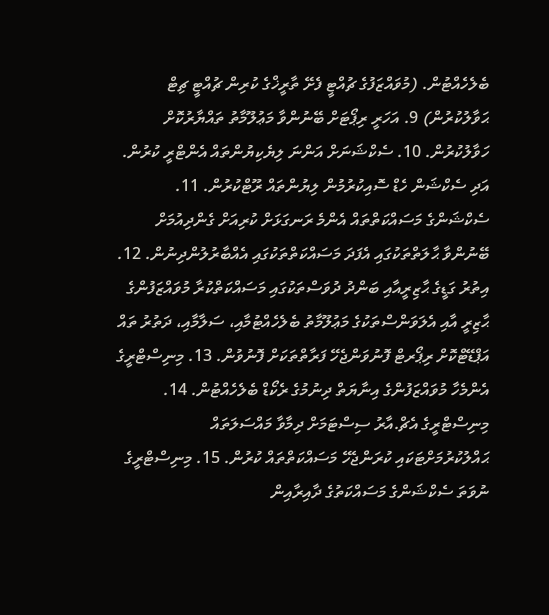ބެލެހެއްޓުން. (މުވައްޒަފުގެ ޗުއްޓީ ފެށޭ ތާރީޚްގެ ކުރިން ޗުއްޓީ ޗިޓް ޙަވާލުކުރުން) 9. އަހަރީ ރިޕޯޓަށް ބޭނުންވާ މަޢުލޫމާތު ތައްޔާރުކޮށް ހަވާލުކުރުން. 10. ސެކްޝަނަށް އަންނަ ލިޔެކިޔުންތައް އެންޓްރީ ކުރުން. އަދި ސެކްޝަން ހެޑް ސޮއިކުރުމުން ލިޔުންތައް ރޫޓްކުރުން. 11. ސެކްޝަންގެ މަސައްކަތްތައް އެންމެ ރަނގަޅަށް ކުރިއަށް ގެންދިއުމަށް ބޭނުންވާ ޙާލަތްތަކުގައި އެފަދަ މަސައްކަތްތަކުގައި އެއްބާރުލުންދިނުން. 12. އިތުރު ގަޑީގެ ޙާޒިރީއާއި ބަންދު ދުވަސްތަކުގައި މަސައްކަތްކުރާ މުވައްޒަފުންގެ ޙާޒިރީ އާއި އެލަވަންސްތަކުގެ މަޢުލޫމާތު ބެލެހެއްޓުމާއި، ސަލާމާއި، ދަތުރު ތައް އަޕްޑޭޓްކޮށް ރިޕޯރޓް ފޮނުވަންޖެހޭ ފަރާތްތަކަށް ފޮނުވުން. 13. މިނިސްޓްރީގެ އެންމެހާ މުވައްޒަފުންގެ އިނާޔަތް ދިނުމުގެ ރެކޯޑް ބެލެހެއްޓުން. 14. މިނިސްޓްރީގެ އެޗް.އާރު ސިސްޓަމަށް ދިމާވާ މައްސަލަތައް ޙައްލުކުރުމަށްޓަކައި ކުރަންޖެހޭ މަސައްކަތްތައް ކުރުން. 15. މިނިސްޓްރީގެ ނުވަތަ ސެކްޝަންގެ މަސައްކަތުގެ ދާއިރާއިން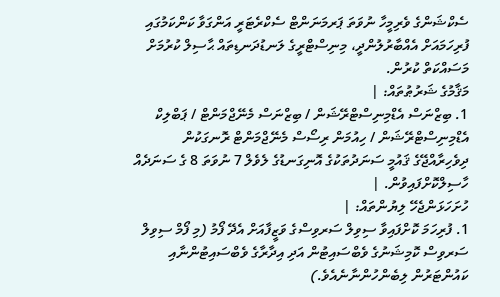ސެކްޝަންގެ ވެރިމީހާ ނުވަތަ ޕަރމަނަންޓް ސެކްރެޓަރީ އަންގަވާ ކަންކަމުގައި ފުރިހަމައަށް އެއްބާރުލުންދީ، މިނިސްޓްރީގެ ލަނޑުދަނޑިތައް ޙާސިލް ކުރުމަށް މަސައްކަތް ކުރުން.
މަޤާމުގެ ޝަރުޠުތައް: |
1. ބިޒްނަސް އެޑްމިނިސްޓްރޭޝަން / ބިޒްނަސް މެނޭޖްމަންޓް / ޕަބްލިކް އެޑްމިނިސްޓްރޭޝަން / ހިއުމަން ރިސޯސް މެނޭޖްމަންޓް ރޮނގަކުން ދިވެހިރާއްޖޭގެ ޤައުމީ ސަނަދުތަކުގެ އޮނިގަނޑުގެ ލެވެލް 7 ނުވަތަ 8 ގެ ސަނަދެއް ހާސިލްކޮށްފައިވުން. |
ހުށަހަޅަންޖެހޭ ލިޔުންތައް: |
1. ފުރިހަމަ ކޮށްފައިވާ ސިވިލް ސަރވިސްގެ ވަޒީފާއަށް އެދޭ ފޯމު (މި ފޯމް ސިވިލް ސަރވިސް ކޮމިޝަނުގެ ވެބްސައިޓުން އަދި އިދާރާގެ ވެބްސައިޓުންނާއި ކައުންޓަރުން ލިބެންހުންނާނެއެވެ.)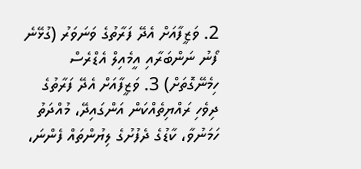2. ވަޒީފާއަށް އެދޭ ފަރާތުގެ ވަނަވަރު (ގުޅޭނެ ފޯނު ނަންބަރާއި އީމެއިލް އެޑްރެސް ހިމެނޭގޮތަށް) 3. ވަޒީފާއަށް އެދޭ ފަރާތުގެ ދިވެހި ރައްޔިތެއްކަން އަންގައިދޭ، މުއްދަތު ހަމަނުވާ، ކާޑުގެ ދެފުށުގެ ލިޔުންތައް ފެންނަ،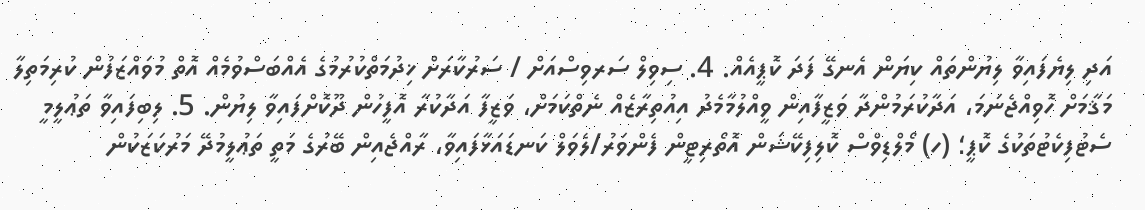އަދި ލިޔެފައިވާ ލިޔުންތައް ކިޔަން އެނގޭ ފަދަ ކޮޕީއެއް. 4. ސިވިލް ސަރވިސްއަށް / ސަރުކާރަށް ޚިދުމަތްކުރުމުގެ އެއްބަސްވުމެއް އޮތް މުވައްޒަފުން ކުރިމަތިލާ މަޤާމަށް ހޮވިއްޖެނަމަ، އަދާކުރަމުންދާ ވަޒީފާއިން ވީއްލުމާމެދު އިއުތިރާޒެއް ނެތްކަމަށް، ވަޒީފާ އަދާކުރާ އޮފީހުން ދޫކޮށްފައިވާ ލިޔުން. 5. ލިބިފައިވާ ތަޢުލީމީ ސެޓުފިކެޓުތަކުގެ ކޮޕީ؛ (ހ) މޯލްޑިވްސް ކޮލިފިކޭޝަން އޮތޯރިޓީން ފެންވަރު/ލެވަލް ކަނޑައަޅާފައިވާ، ރާއްޖެއިން ބޭރުގެ މަތީ ތަޢުލީމުދޭ މަރުކަޒަކުން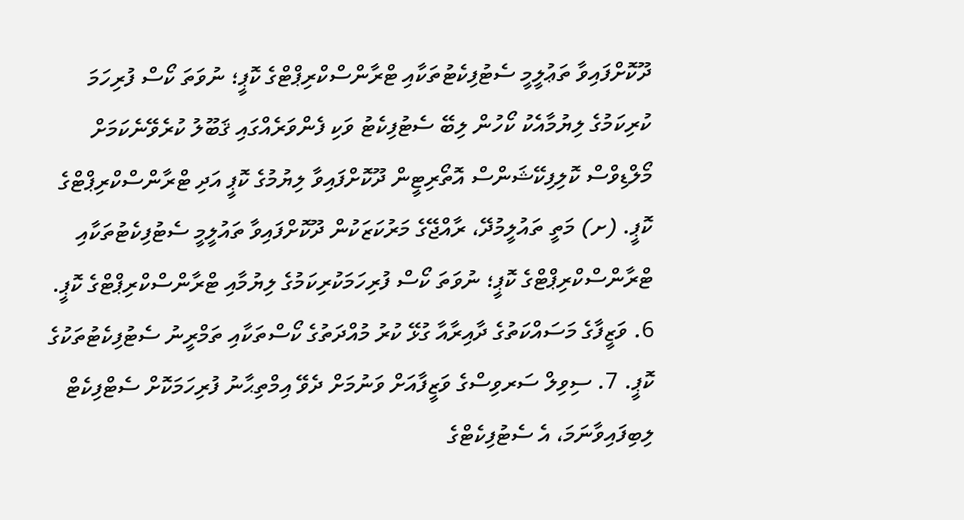ދޫކޮށްފައިވާ ތަޢުލީމީ ސެޓުފިކެޓުތަކާއި ޓްރާންސްކްރިޕްޓްގެ ކޮޕީ؛ ނުވަތަ ކޯސް ފުރިހަމަ ކުރިކަމުގެ ލިޔުމާއެކު ކޯހުން ލިބޭ ސެޓުފިކެޓު ވަކި ފެންވަރެއްގައި ޤަބޫލު ކުރެވޭނެކަމަށް މޯލްޑިވްސް ކޮލިފިކޭޝަންސް އޮތޯރިޓީން ދޫކޮށްފައިވާ ލިޔުމުގެ ކޮޕީ އަދި ޓްރާންސްކްރިޕްޓްގެ ކޮޕީ. (ށ) މަތީ ތައުލީމުދޭ، ރާއްޖޭގެ މަރުކަޒަކުން ދޫކޮށްފައިވާ ތައުލީމީ ސެޓުފިކެޓުތަކާއި ޓްރާންސްކްރިޕްޓްގެ ކޮޕީ؛ ނުވަތަ ކޯސް ފުރިހަމަކުރިކަމުގެ ލިޔުމާއި ޓްރާންސްކްރިޕްޓްގެ ކޮޕީ. 6. ވަޒީފާގެ މަސައްކަތުގެ ދާއިރާއާ ގުޅޭ ކުރު މުއްދަތުގެ ކޯސްތަކާއި ތަމްރީނު ސެޓުފިކެޓުތަކުގެ ކޮޕީ. 7. ސިވިލް ސަރވިސްގެ ވަޒީފާއަށް ވަނުމަށް ދެވޭ އިމްތިޙާނު ފުރިހަމަކޮށް ސެޓްފިކެޓް ލިބިފައިވާނަމަ، އެ ސެޓުފިކެޓްގެ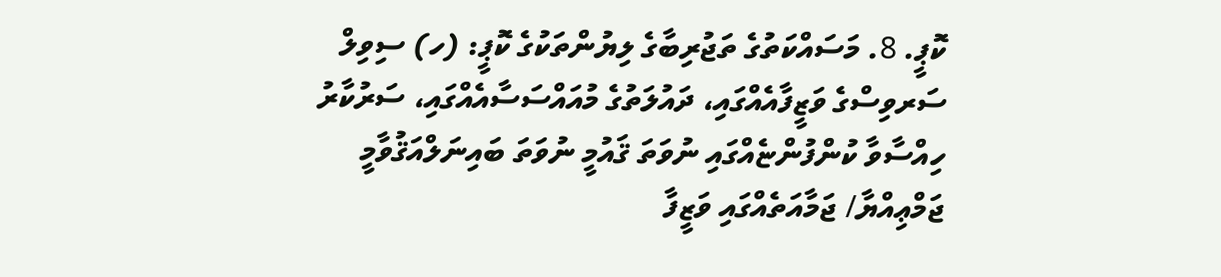ކޮޕީ. 8. މަސައްކަތުގެ ތަޖުރިބާގެ ލިޔުންތަކުގެ ކޮޕީ: (ހ) ސިވިލް ސަރވިސްގެ ވަޒީފާއެއްގައި، ދައުލަތުގެ މުއައްސަސާއެއްގައި، ސަރުކާރު ހިއްސާވާ ކުންފުންޏެއްގައި ނުވަތަ ޤައުމީ ނުވަތަ ބައިނަލްއަޤުވާމީ ޖަމްޢިއްޔާ/ ޖަމާއަތެއްގައި ވަޒީފާ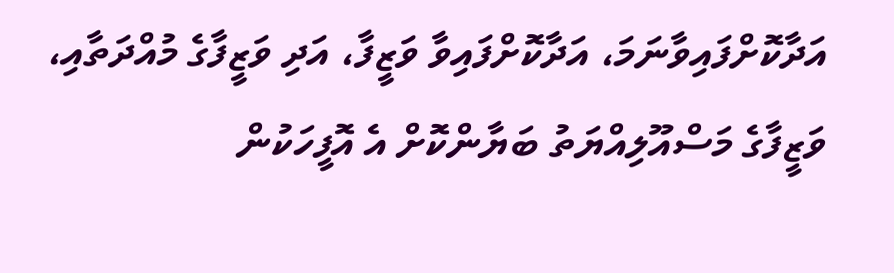އަދާކޮށްފައިވާނަމަ، އަދާކޮށްފައިވާ ވަޒީފާ، އަދި ވަޒީފާގެ މުއްދަތާއި، ވަޒީފާގެ މަސްއޫލިއްޔަތު ބަޔާންކޮށް އެ އޮފީހަކުން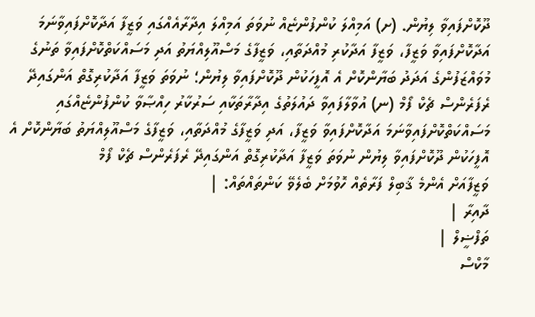ދޫކޮށްފައިވާ ލިޔުން. (ށ) އަމިއްލަ ކުންފުންޏެއް ނުވަތަ އަމިއްލަ އިދާރާއެއްގައި ވަޒީފާ އަދާކޮށްފައިވާނަމަ އަދާކޮށްފައިވާ ވަޒީފާ، ވަޒީފާ އަދާކުރި މުއްދަތާއި، ވަޒީފާގެ މަސްއޫލިއްޔަތު އަދި މަސައްކަތްކޮށްފައިވާ ތަނުގެ މުވައްޒަފުންގެ އަދަދު ބަޔާންކޮށް އެ އޮފީހަކުން ދޫކޮށްފައިވާ ލިޔުން؛ ނުވަތަ ވަޒީފާ އަދާކުރިގޮތް އަންގައިދޭ ރެފަރެންސް ޗެކް ފޯމް (ނ) އުވާލާފައިވާ ދައުލަތުގެ އިދާރާތަކާއި ސަރުކާރު ހިއްޞާވާ ކުންފުންޏެއްގައި މަސައްކަތްކޮށްފައިވާނަމަ އަދާކޮށްފައިވާ ވަޒީފާ، އަދި ވަޒީފާގެ މުއްދަތާއި، ވަޒީފާގެ މަސްއޫލިއްޔަތު ބަޔާންކޮށް އެ އޮފީހަކުން ދޫކޮށްފައިވާ ލިޔުން ނުވަތަ ވަޒީފާ އަދާކުރިގޮތް އަންގައިދޭ ރެފަރެންސް ޗެކް ފޯމް
ވަޒީފާއަށް އެންމެ ޤާބިލް ފަރާތެއް ހޮވުމަށް ބެލެވޭ ކަންތައްތައް: |
ދާއިރާ |
ތަފްޟީލް |
މާކްސް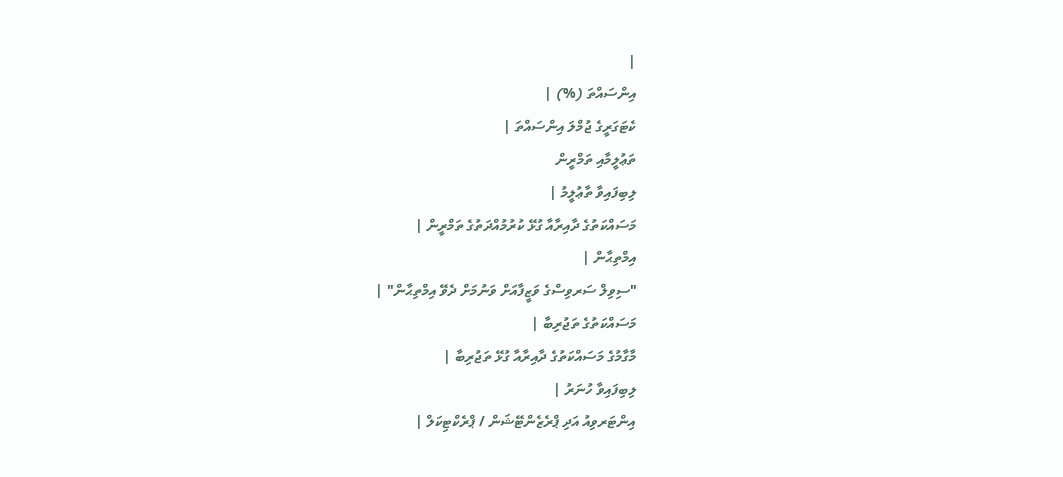|
އިންސައްތަ (%) |
ކެޓަގަރީގެ ޖުމްލަ އިންސައްތަ |
ތަޢުލީމާއި ތަމްރީން
ލިބިފައިވާ ތާޢުލީމު |
މަސައްކަތުގެ ދާއިރާއާ ގުޅޭ ކުރުމުއްދަތުގެ ތަމްރީން |
އިމްތިޙާން |
"ސިވިލް ސަރވިސްގެ ވަޒީފާއަށް ވަނުމަށް ދެވޭ އިމްތިޙާން" |
މަސައްކަތުގެ ތަޖުރިބާ |
މާގާމުގެ މަސައްކަތުގެ ދާއިރާއާ ގުޅޭ ތަޖުރިބާ |
ލިބިފައިވާ ހުނަރު |
އިންޓަރވިއު އަދި ޕްރެޒެންޓޭޝަން / ޕްރެކްޓިކަލް |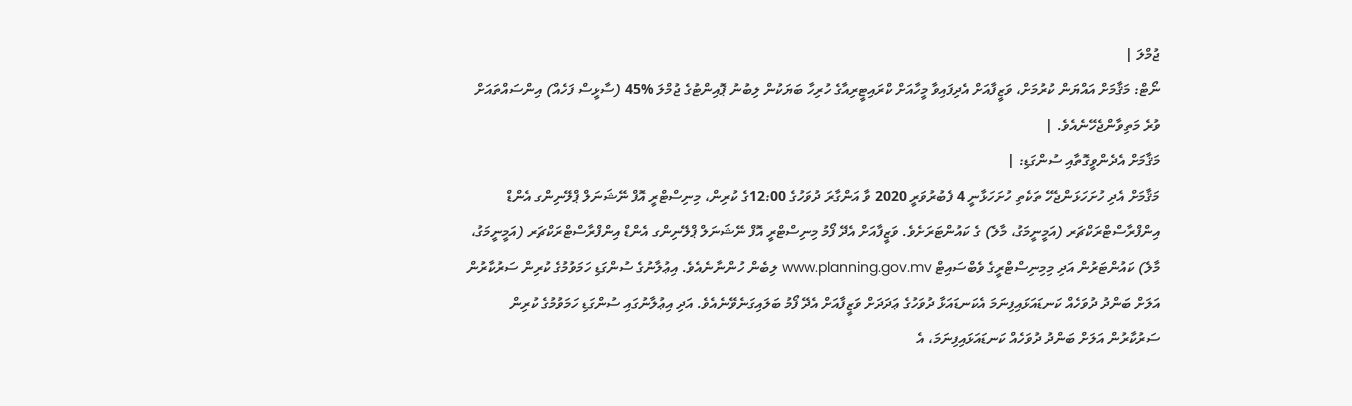ޖުމްލަ |
ނޯޓް: މަޤާމަށް އައްޔަން ކުރުމަށް، ވަޒީފާއަށް އެދިފައިވާ މީހާއަށް ކްރައިޓީރިއާގެ ހުރިހާ ބަޔަކުން ލިބުނު ޕޮއިންޓުގެ ޖުމްލަ %45 (ސާޅީސް ފަހެއް) އިންސައްތައަށް ވުރެ މަތިވާންޖެހޭނެއެވެ. |
މަޤާމަށް އެދެންވީގޮތާއި ސުންގަޑި: |
މަޤާމަށް އެދި ހުށަހަޅަންޖެހޭ ތަކެތި ހުށަހަޅާނީ 4 ފެބުރުވަރީ 2020 ވާ އަންގާރަ ދުވަހުގެ 12:00ގެ ކުރިން، މިނިސްޓްރީ އޮފް ނޭޝަނަލް ޕްލޭނިންގ އެންޑް އިންފްރާސްޓްރަކްޗަރ (އަމީނީމަގު، މާލެ) ގެ ކައުންޓަރަށެވެ. ވަޒީފާއަށް އެދޭ ފޯމު މިނިސްޓްރީ އޮފް ނޭޝަނަލް ޕްލޭނިންގ އެންޑް އިންފްރާސްޓްރަކްޗަރ (އަމީނީމަގު، މާލެ) ކައުންޓަރުން އަދި މިމިނިސްޓްރީގެ ވެބްސައިޓް www.planning.gov.mv ލިބެން ހުންނާނެއެވެ. އިޢުލާނުގެ ސުންގަޑި ހަމަވުމުގެ ކުރިން ސަރުކާރުން އަލަށް ބަންދު ދުވަހެއް ކަނޑައަޅައިފިނަމަ އެކަނޑައަޅާ ދުވަހުގެ ޢަދަދަށް ވަޒީފާއަށް އެދޭ ފޯމު ބަލައިގަނެވޭނެއެވެ. އަދި އިޢުލާނުގައި ސުންގަޑި ހަމަވުމުގެ ކުރިން ސަރުކާރުން އަލަށް ބަންދު ދުވަހެއް ކަނޑައަޅައިފިނަމަ، އެ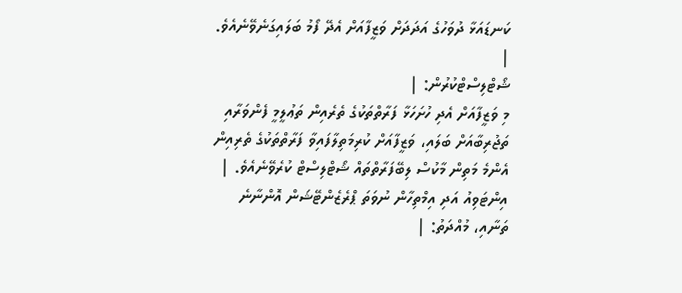ކަނޑައަޅާ ދުވަހުގެ އަދަދަށް ވަޒީފާއަށް އެދޭ ފޯމު ބަލައިގަނެވޭނެއެވެ. |
ޝޯޓްލިސްޓްކުރުން: |
މި ވަޒީފާއަށް އެދި ހުށަހަޅާ ފަރާތްތަކުގެ ތެރެއިން ތަޢުލީމީ ފެންވަރާއި ތަޖުރިބާއަށް ބަލައި، ވަޒީފާއަށް ކުރިމަތިލާފައިވާ ފަރާތްތަކުގެ ތެރިއިން އެންމެ މަތިން މާކުސް ލިބޭފަރާތްތައް ޝޯޓްލިސްޓް ކުރެވޭނެއެވެ. |
އިންޓަވިއު އަދި އިމްތިހާން ނުވަތަ ޕްރެޒެންޓޭޝަން އޮންނާނެ ތަނާއި، މުއްދަތު: |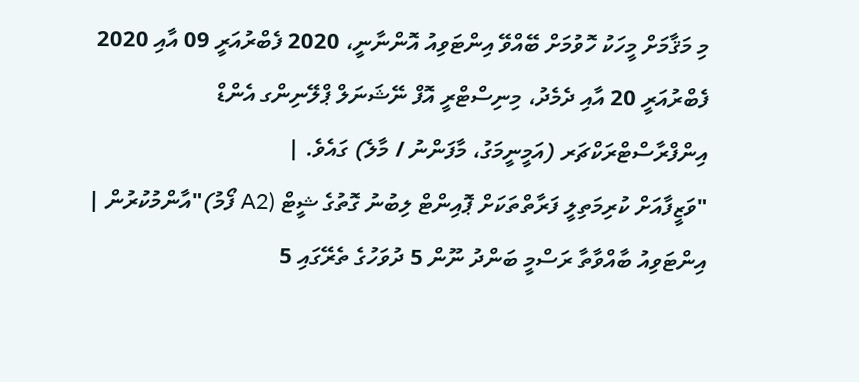މި މަޤާމަށް މީހަކު ހޮވުމަށް ބޭއްވޭ އިންޓަވިއު އޮންނާނީ، 2020 ފެބްރުއަރީ 09 އާއި 2020 ފެބްރުއަރީ 20 އާއި ދެމެދު، މިނިސްޓްރީ އޮފް ނޭޝަނަލް ޕްލޭނިންގ އެންޑް އިންފްރާސްޓްރަކްޗަރ (އަމީނީމަގު، މާފަންނު / މާލެ) ގައެވެ. |
"ވަޒީފާއަށް ކުރިމަތިލީ ފަރާތްތަކަށް ޕޮއިންޓް ލިބުނު ގޮތުގެ ޝީޓް (A2 ފޯމު)"އާންމުކުރުން |
އިންޓަވިއު ބާއްވާތާ ރަސްމީ ބަންދު ނޫން 5 ދުވަހުގެ ތެރޭގައި 5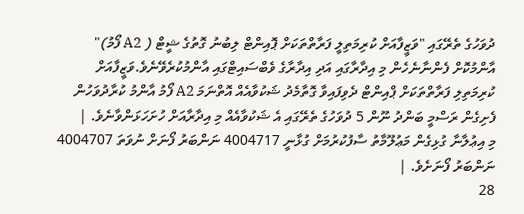ދުވަހުގެ ތެރޭގައި "ވަޒީފާއަށް ކުރިމަތިލީ ފަރާތްތަކަށް ޕޮއިންޓް ލިބުނު ގޮތުގެ ޝީޓް ( A2 ފޯމު)" އާންމުކޮށް ފެންނާނެހެން މި އިދާރާގައި އަދި އިދާރާގެ ވެބްސައިޓްގައި އާންމުކުރެވޭނެވެ.ވަޒީފާއަށް ކުރިމަތިލި ފަރާތްތަކަށް ޕްއިންޓް ދެވިފައިވާ ގޮތާމެދު ޝަކުވާއެއް އޮތްނަމަ A2 ފޯމު އާންމު ކުރާދުވަހުން ފެށިގެން ރަސްމީ ބަންދު ނޫން 5 ދުވަހުގެ ތެރޭގައި އެ ޝަކުވާއެއް މި އިދާރާއަށް ހުށަހަޅަންވާނެވެ. |
މި އިޢުލާނާ ގުޅިގެން މަޢުލޫމާތު ސާފުކުރުމަށް ގުޅާނީ 4004717 ނަންބަރު ފޯނަށް ނުވަތަ 4004707 ނަންބަރު ފޯނަށެވެ. |
28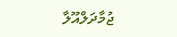ޖުމާދަލްއޫލާ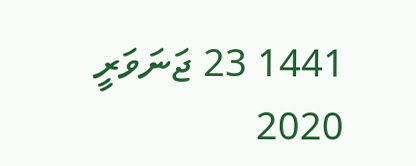1441 23 ޖަނަވަރީ 2020